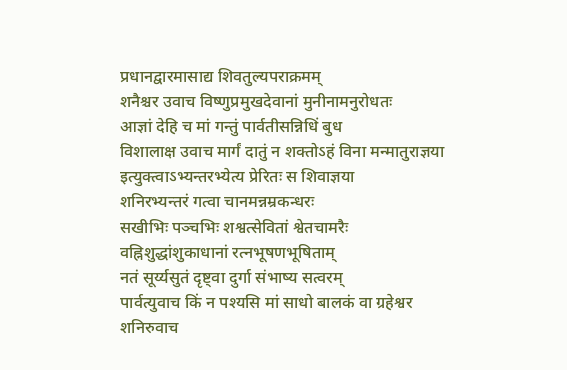प्रधानद्वारमासाद्य शिवतुल्यपराक्रमम्
शनैश्चर उवाच विष्णुप्रमुखदेवानां मुनीनामनुरोधतः
आज्ञां देहि च मां गन्तुं पार्वतीसन्निधिं बुध
विशालाक्ष उवाच मार्गं दातुं न शक्तोऽहं विना मन्मातुराज्ञया
इत्युक्त्वाऽभ्यन्तरभ्येत्य प्रेरितः स शिवाज्ञया
शनिरभ्यन्तरं गत्वा चानमन्नम्रकन्धरः
सखीभिः पञ्चभिः शश्वत्सेवितां श्वेतचामरैः
वह्निशुद्धांशुकाधानां रत्नभूषणभूषिताम्
नतं सूर्य्यसुतं दृष्ट्वा दुर्गा संभाष्य सत्वरम्
पार्वत्युवाच किं न पश्यसि मां साधो बालकं वा ग्रहेश्वर
शनिरुवाच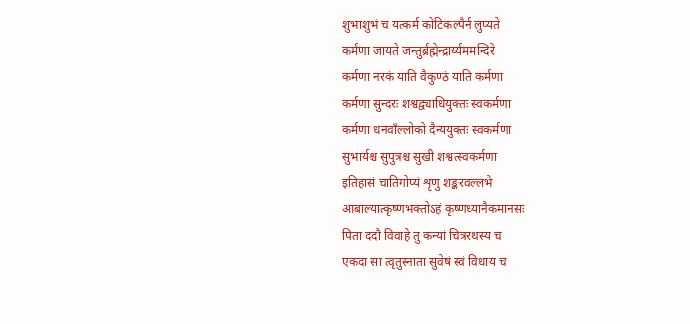शुभाशुभं च यत्कर्म कोटिकल्पैर्न लुप्यते
कर्मणा जायते जन्तुर्ब्रह्मेन्द्रार्य्यममन्दिरे
कर्मणा नरकं याति वैकुण्ठं याति कर्मणा
कर्मणा सुन्दरः शश्वद्व्याधियुक्तः स्वकर्मणा
कर्मणा धनवाँल्लोको दैन्ययुक्तः स्वकर्मणा
सुभार्यश्च सुपुत्रश्च सुखी शश्वत्स्वकर्मणा
इतिहासं चातिगोप्यं शृणु शङ्करवल्लभे
आबाल्यात्कृष्णभक्तोऽहं कृष्णध्यानैकमानसः
पिता ददौ विवाहे तु कन्यां चित्ररथस्य च
एकदा सा त्वृतुस्नाता सुवेषं स्वं विधाय च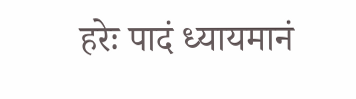हरेः पादं ध्यायमानं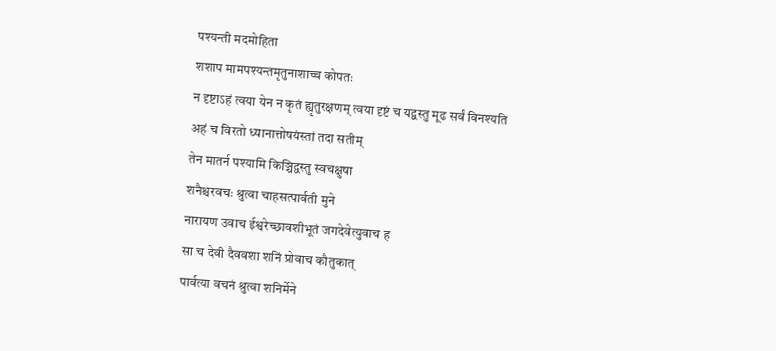पश्यन्ती मदमोहिता
शशाप मामपश्यन्तमृतुनाशाच्च कोपतः
न दृष्टाऽहं त्वया येन न कृतं ह्यृतुरक्षणम् त्वया दृष्टं च यद्वस्तु मूढ सर्वं विनश्यति
अहं च विरतो ध्यानात्तोषयंस्तां तदा सतीम्
तेन मातर्न पश्यामि किञ्चिद्वस्तु स्वचक्षुषा
शनैश्चरवचः श्रुत्वा चाहसत्पार्वती मुने
नारायण उवाच ईश्वरेच्छावशीभूतं जगदेवेत्युवाच ह
सा च देवी दैववशा शनिं प्रोवाच कौतुकात्
पार्वत्या वचनं श्रुत्वा शनिर्मेने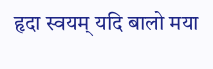हृदा स्वयम् यदि बालो मया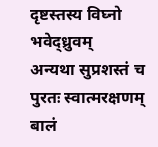दृष्टस्तस्य विघ्नो भवेद्ध्रुवम्
अन्यथा सुप्रशस्तं च पुरतः स्वात्मरक्षणम् बालं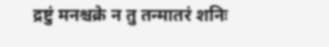द्रष्टुं मनश्चक्रे न तु तन्मातरं शनिः